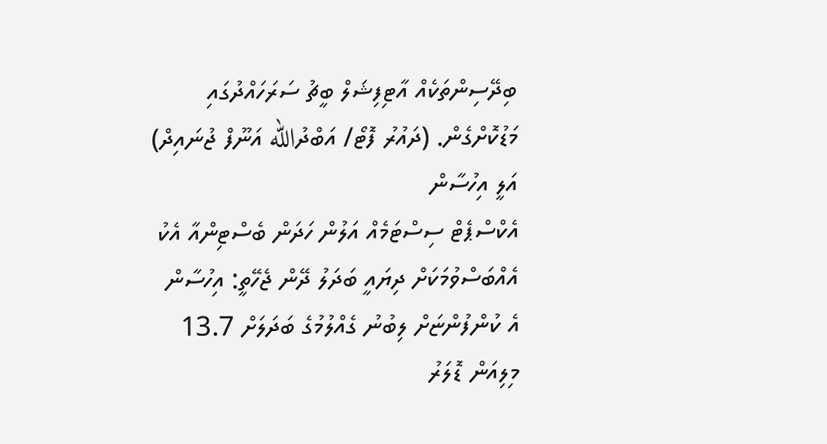ބިދޭސިންތަކެއް އާޓިފިޝަލް ބީޗު ސަރަހައްދުގައި މަޑުކޮށްގެން. (ދައުރު ފޮޓޯ/ އަބްދުالله އަނޫފް ޖުނައިދް)
އަލީ އިހުސާން
އެކްސްޕެޓް ސިސްޓަމެއް އަލުން ހަދަން ބެސްޓިންއާ އެކު އެއްބަސްވުމަކަށް ދިޔައީ ބަދަލު ދޭން ޖެހޭތީ: އިހުސާން
އެ ކުންފުންޏަށް ލިބުނު ގެއްލުމުގެ ބަދަލަށް 13.7 މިލިއަން ޑޮލަރު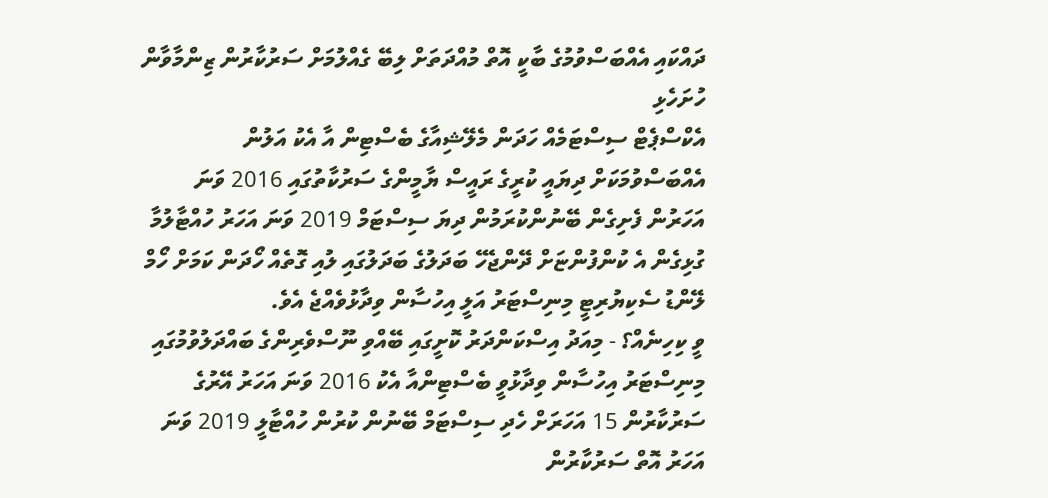ދައްކައި އެއްބަސްވުމުގެ ބާކީ އޮތް މުއްދަތަށް ލިބޭ ގެއްލުމަށް ސަރުކާރުން ޒިންމާވާން ހުށަހެޅި
އެކްސްޕެޓް ސިސްޓަމެއް ހަދަން މެލޭޝިއާގެ ބެސްޓިން އާ އެކު އަލުން އެއްބަސްވުމަކަށް ދިޔައީ ކުރީގެ ރައީސް ޔާމީންގެ ސަރުކާތުގައި 2016 ވަނަ އަހަރުން ފެށިގެން ބޭނުންކުރަމުން ދިޔަ ސިސްޓަމް 2019 ވަނަ އަހަރު ހުއްޓާލުމާ ގުޅިގެން އެ ކުންފުންޏަށް ދޭންޖެހޭ ބަދަލުގެ ބަދަލުގައި ލުއި ގޮތެއް ހޯދަން ކަމަށް ހޯމް ލޭންޑު ސެކިޔުރިޓީ މިނިސްޓަރު އަލީ އިހުސާން ވިދާޅުވެއްޖެ އެވެ.
ވީ ކިހިނެއް؟ - މިއަދު އިސްކަންދަރު ކޮށީގައި ބޭއްވި ނޫސްވެރިންގެ ބައްދަލުވުމުގައި މިނިސްޓަރު އިހުސާން ވިދާޅުވީ ބެސްޓިންއާ އެކު 2016 ވަނަ އަހަރު އޭރުގެ ސަރުކާރުން 15 އަހަރަށް ހެދި ސިސްޓަމް ބޭނުން ކުރުން ހުއްޓާލީ 2019 ވަނަ އަހަރު އޮތް ސަރުކާރުން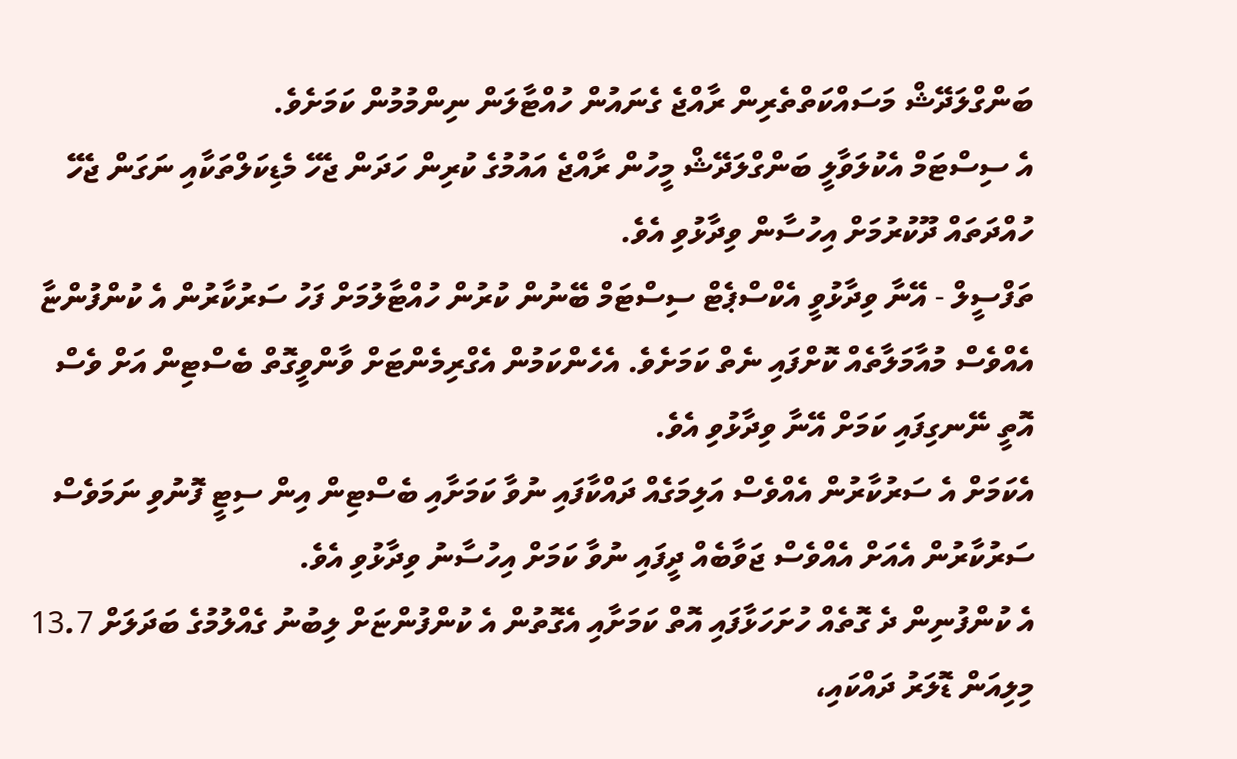ބަންގްލަދޭޝް މަސައްކަތްތެރިން ރާއްޖެ ގެނައުން ހުއްޓާލަން ނިންމުމުން ކަމަށެވެ.
އެ ސިސްޓަމް އެކުލަވާލީ ބަންގްލަދޭޝް މީހުން ރާއްޖެ އައުމުގެ ކުރިން ހަދަން ޖެހޭ މެޑިކަލްތަކާއި ނަގަން ޖެހޭ ހުއްދަތައް ދޫކުރުމަށް އިހުސާން ވިދާޅުވި އެވެ.
ތަފްސީލް - އޭނާ ވިދާޅުވީ އެކްސްޕެޓް ސިސްޓަމް ބޭނުން ކުރުން ހުއްޓާލުމަށް ފަހު ސަރުކާރުން އެ ކުންފުންޏާ އެއްވެސް މުއާމަލާތެއް ކޮށްފައި ނެތް ކަމަށެވެ. އެހެންކަމުން އެގްރިމެންޓަށް ވާންވީގޮތް ބެސްޓިން އަށް ވެސް އޮތީ ނޭނގިފައި ކަމަށް އޭނާ ވިދާޅުވި އެވެ.
އެކަމަށް އެ ސަރުކާރުން އެއްވެސް އަލިމަގެއް ދައްކާފައި ނުވާ ކަމަށާއި ބެސްޓިން އިން ސިޓީ ފޮނުވި ނަމަވެސް ސަރުކާރުން އެއަށް އެއްވެސް ޖަވާބެއް ދީފައި ނުވާ ކަމަށް އިހުސާނު ވިދާޅުވި އެވެ.
އެ ކުންފުނިން ދެ ގޮތެއް ހުށަހަޅާފައި އޮތް ކަމަށާއި އެގޮތުން އެ ކުންފުންޏަށް ލިބުނު ގެއްލުމުގެ ބަދަލަށް 13.7 މިލިއަން ޑޮލަރު ދައްކައި،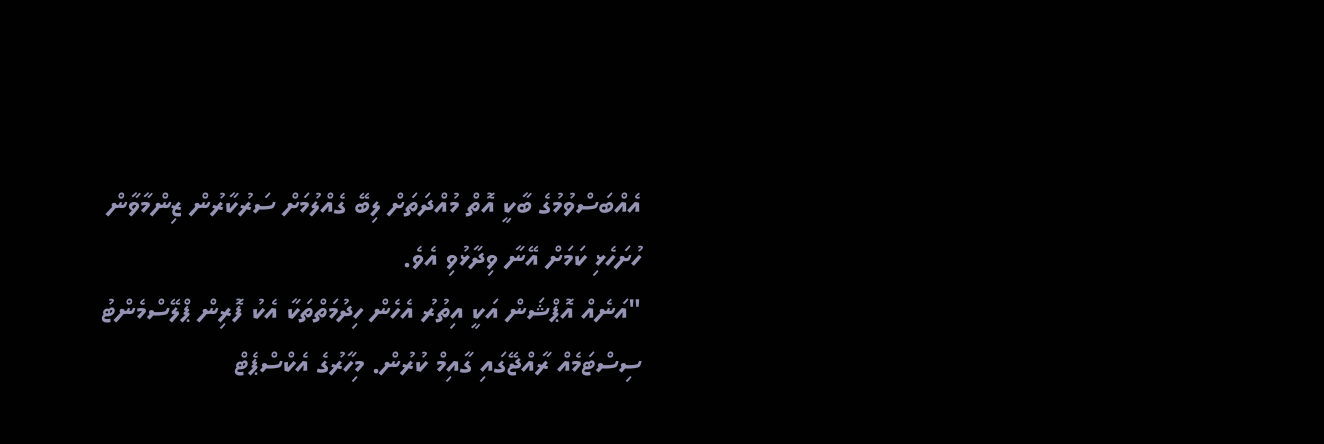އެއްބަސްވުމުގެ ބާކީ އޮތް މުއްދަތަށް ލިބޭ ގެއްލުމަށް ސަރުކާރުން ޒިންމާވާން ހުށަހެޅި ކަމަށް އޭނާ ވިދާޅުވި އެވެ.
"އަނެއް އޮޕްޝަން އަކީ އިތުރު އެހެން ހިދުމަތްތަކާ އެކު ފޮރިން ޕްލޭސްމެންޓު ސިސްޓަމެއް ރާއްޖޭގައި ގާއިމް ކުރުން. މިހާރުގެ އެކްސްޕެޓް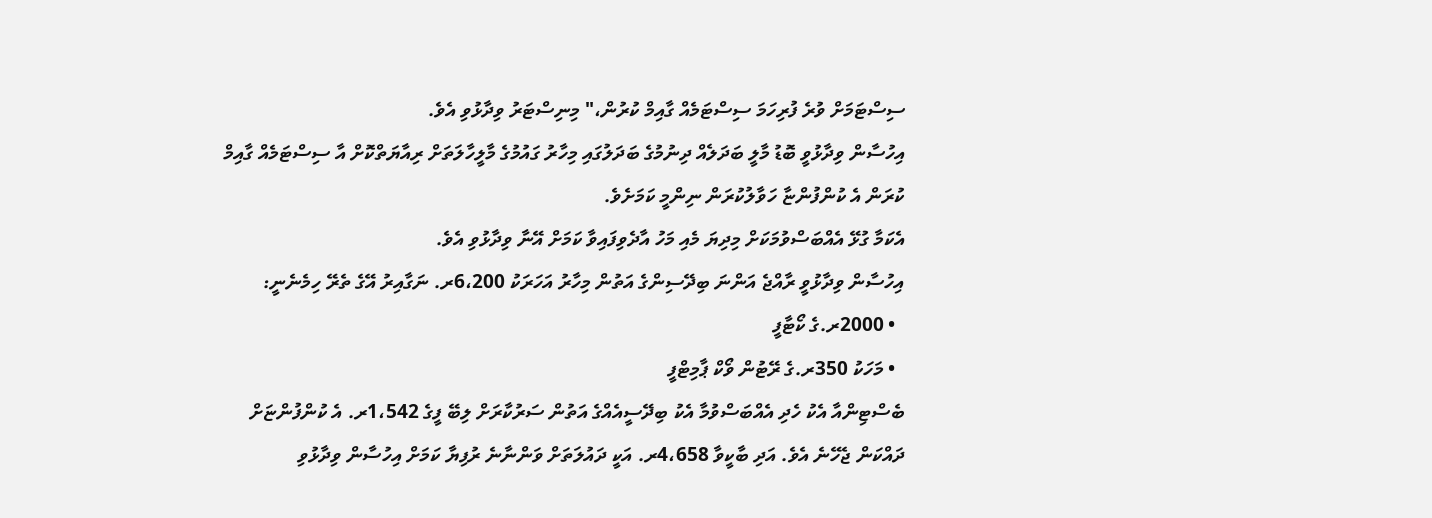ސިސްޓަމަށް ވުރެ ފުރިހަމަ ސިސްޓަމެއް ގާއިމް ކުރުން،" މިނިސްޓަރު ވިދާޅުވި އެވެ.
އިހުސާން ވިދާޅުވީ ބޮޑު މާލީ ބަދަލެއް ދިނުމުގެ ބަދަލުގައި މިހާރު ގައުމުގެ މާލީހާލަތަށް ރިއާޔަތްކޮށް އާ ސިސްޓަމެއް ގާއިމް ކުރަން އެ ކުންފުންޏާ ހަވާލުކުރަން ނިންމީ ކަމަށެވެ.
އެކަމާ ގުޅޭ އެއްބަސްވުމަކަށް މިދިޔަ މެއި މަހު އާދެވިފައިވާ ކަމަށް އޭނާ ވިދާޅުވި އެވެ.
އިހުސާން ވިދާޅުވީ ރާއްޖެ އަންނަ ބިދޭސިންގެ އަތުން މިހާރު އަހަރަކު 6،200ރ. ނަގާއިރު އޭގެ ތެރޭ ހިމެނެނީ:
  • 2000ރ.ގެ ކޯޓާފީ
  • މަހަކު 350ރ.ގެ ރޭޓުން ވޯކް ޕާމިޓްފީ
ބެސްޓިންއާ އެކު ހެދި އެއްބަސްވުމާ އެކު ބިދޭސީއެއްގެ އަތުން ސަރުކާރަށް ލިބޭ ފީގެ 1،542ރ. އެ ކުންފުންޏަށް ދައްކަން ޖެހޭނެ އެވެ. އަދި ބާކީވާ 4،658ރ. އަކީ ދައުލަތަށް ވަންނާނެ ރުފިޔާ ކަމަށް އިހުސާން ވިދާޅުވި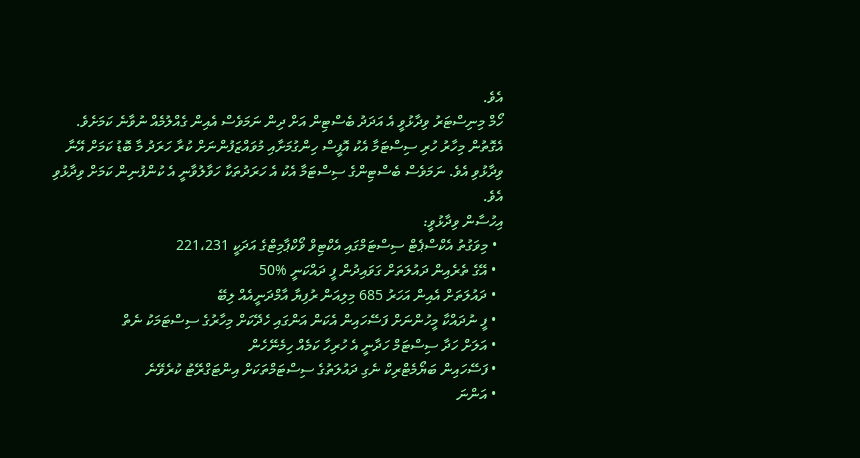އެވެ.
ހޯމް މިނިސްޓަރު ވިދާޅުވީ އެ އަދަދު ބެސްޓިން އަށް ދިން ނަމަވެސް އެއިން ގެއްލުމެއް ނުވާނެ ކަމަށެވެ. އެގޮތުން މިހާރު ހުރި ސިސްޓަމާ އެކު އޮފީސް ހިންގުމަށާއި މުވައްޒަފުންނަށް ކުރާ ހަރަދު މާ ބޮޑު ކަމަށް އޭނާ ވިދާޅުވި އެވެ. ނަމަވެސް ބެސްޓިންގެ ސިސްޓަމާ އެކު އެ ހަރަދުތަކާ ހަވާލުވާނީ އެ ކުންފުނިން ކަމަށް ވިދާޅުވި އެވެ.
އިހުސާން ވިދާޅުވީ:
  • މިވަގުތު އެކްސްޕެޓް ސިސްޓަމްގައި އެކްޓިވް ވޯކްޕާމިޓްގެ އަދަކީ 221،231
  • އޭގެ ތެރެއިން ދައުލަތަށް ގަވައިދުން ފީ ދައްކަނީ %50
  • ދައުލަތަށް އެއިން އަހަރު 685 މިލިއަން ރުފިޔާ އާމްދަނީއެއް ލިބޭ
  • ފީ ނުދައްކާ މީހުންނަށް ފަސޭހައިން އެކަން އަންގައި ހެދޭކަށް މިހާރުގެ ސިސްޓަމަކު ނެތް
  • އަލަށް ހަދާ ސިސްޓަމް ހަދާނީ އެ ހުރިހާ ކަމެއް ހިމެނޭހެން
  • ފަސޭހައިން ބަޔޯމެޓްރިކް ނެގި ދައުލަތުގެ ސިސްޓަމްތަކަށް އިންޓަގްރޭޓު ކުރެވޭނެ
  • އަންނަ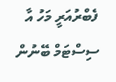ފެބްރުއަރީ މަހު އާ ސިސްޓަމް ބޭނުން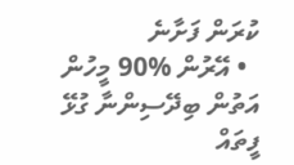ކުރަން ފަށާނެ
  • އޭރުން %90 މީހުން އަތުން ބިދޭސިންނާ ގުޅޭ ފީތައް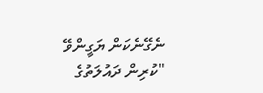ނެގޭނެކަން ޔަގީންވޭ
"ކުރިން ދައުލަތުގެ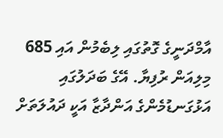އާމްދަނީގެ ގޮތުގައި ލިބެމުން އައި 685 މިލިއަން ރުފިޔާ. އޭގެ ބަދަލުގައި އަޅުގަނޑުމެންގެ އަންދާޒާ އަކީ ދައުލަތަށް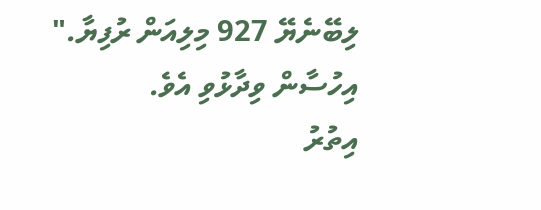ލިބޭނެޔޭ 927 މިލިއަން ރުފިޔާ." އިހުސާން ވިދާޅުވި އެވެ.
އިތުރު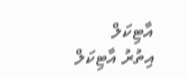އާޓިކަލް
އިތުރު އާޓިކަލް